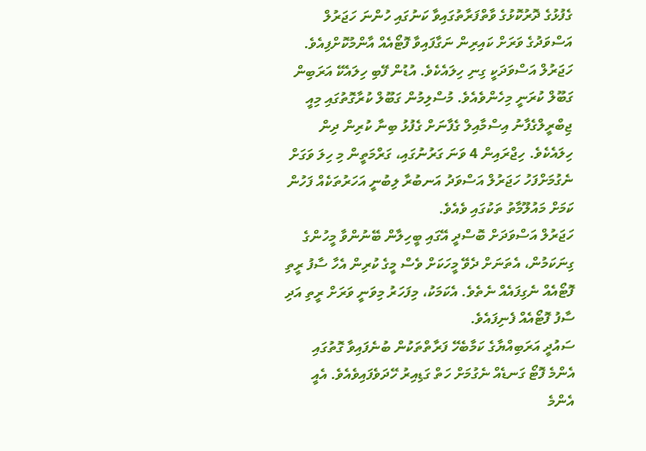ގެފުޅުގެ ދޮރުކޮޅުގެ ވާތްފަރާތުގައިވާ ކަނުގައި ހުންނަ ހަޖަރުލް އަސްވަދުގެ ވަރަށް ކައިރިން ނަގާފައިވާ ފޮޓޯއެއް އާންމުކޮށްފިއެވެ.
ހަޖަރުލް އަސްވަދަކީ ގިނި ހިލައެކެވެ. އުޑުން ފޭބި ހިލައެކޭ އަރަބިން ގަބޫލް ކުރަނީ މިހެންވެއެވެ. މުސްލިމުން ގަބޫލް ކުރާގޮތުގައި މިއީ ޖިބްރީލްގެފާނު އިސްމާއިލް ގެފާނަށް ގެފުޅު ބިނާ ކުރިން ދިން ހިލައެކެވެ. ހިޖްރައިން 4 ވަނަ ގަރުނުގައި، ގަރްމަތީން މި ހިލަ ވަގަށް ނެގުމަށްފަހު ހަޖަރުލް އަސްވަދު އަނބުރާ ލިބުނީ އަހަރުތަކެއް ފަހުން ކަމަށް މައުލޫމާތު ތަކުގައި ވެއެވެ.
ހަޖަރުލް އަސްވަދަށް ބޮސްދީ އޭގައި ބީހިލާން ބޭނުންވާ މީހުންގެ ގިނަކަމުން، އެތަނަށް ދެވޭ މީހަކަށް ވެސް މީގެ ކުރިން އެހާ ސާފު ރީތި ފޮޓޯއެއް ނެގިފައެއް ނެތެވެ. އެކަމަކު، މިފަހަރު މިވަނީ ވަރަށް ރީތި އަދި ސާފު ފޮޓޯއެއް ފެނިފައެވެ.
ސައުދީ އަރަބިއްޔާގެ ކަމާބެހޭ ފަރާތްތަކުން ބުނެފައިވާ ގޮތުގައި އެންމެ ފޮޓޯ ގަނޑެއް ނެގުމަށް ހަތް ގަޑިއިރު ހޭދަވެފައިވެއެވެ. އެއީ އެންމެ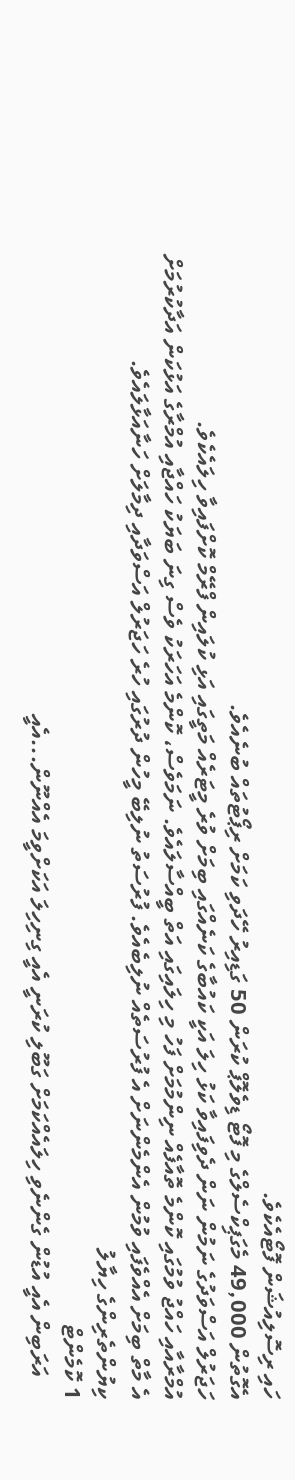ހައި ރިސޮލިއުޝަން ފޮޓޯއެކެވެ.
އެގޮތުން 49,000 މެގަޕިކްސެލްގެ މި ފޮޓޯ ޑިވެލޮޕް ކުރަން 50 ގަޑިއިރު ހޭދަވި ކަމަށް ރިޕޯޓުތައް ބުނެއެވެ.
ހަޖަރުލް އަސްވަދުގެ ނަމުން ނަން ދެވިފައިވާ ކަޅު ހިލަ އަކީ ކައުބާގެ ކަނެއްގައި ބިމަށް ވުރެ މީޓަރެއް މަތީގައި އަޅި ކުލައިން ފްރޭމް ކޮށްފައިވާ ހިލައެކެވެ.
އުމްރާއާއި ހައްޖު ވުމުގައި ކޮންމެ ތޮއާފެއް ނިންމުމަށް ފަހު މި ހިލައިގައި އަތް ބީއްސާލައެވެ. ނަމަވެސް، ކޮންމެ އަހަރަކު ވެސް ގިނަ ބަޔަކު ހައްޖާއި އުމްރާގެ އަޅުކަން އަދާކުރުމަށް އެ މާތް ބިމަށް އެއްވެފައި ވުމުން އެންމެންނަށް އެ ފުރުސަތެއް ނުލިބެއެވެ. ފުރުސަތު ނުލިބޭ މީހުން ދުރުގައި ހުރެ ހަޖަރުލް އަސްވަދާއި ދިމާލަށް ހަނާއަޅާލައެވެ.
ކިޔުންތެރިންގެ ހިޔާލު
1 ކޮމެންޓް
    އަރަބިން އެއީ އުޑުން ގެންނެވި ހިލައެއްކަމަށް ގަބޫލި ކުރަނީ އެއީ ގިނިހިލަ އަކަށްވީމަ އެއްނޫން...އެއީ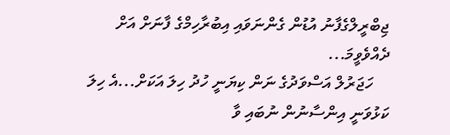ޖިބްރީލްގެފާނު އުޑުން ގެންނަވައި އިބުރާހިމްގެ ފާނަށް އަށް ދެއްވެވީމަ...
    ހަޖަރުލް އަސްވަދުގެ ނަން ކިޔަނީ ހުދު ހިލަ އަކަށް...އެ ހިލަ ކަޅުވަނީ އިންސާނުން ނުބައި ވާ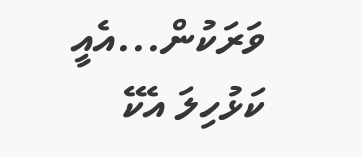ވަރަކުން...އެއީ ކަޅުހިލަ އެކޭ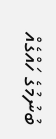ބުނުމުގެ ހައްގެއް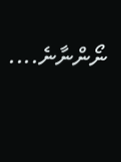ނޯންނާނެ....